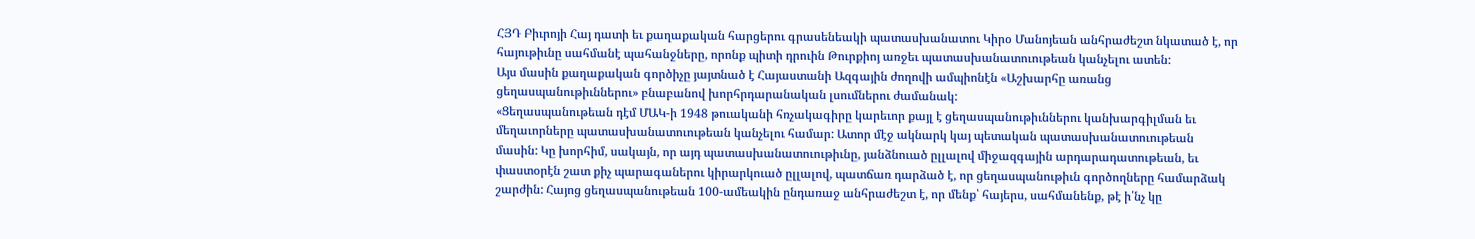ՀՅԴ Բիւրոյի Հայ դատի եւ քաղաքական հարցերու գրասենեակի պատասխանատու Կիրօ Մանոյեան անհրաժեշտ նկատած է, որ հայութիւնը սահմանէ պահանջները, որոնք պիտի դրուին Թուրքիոյ առջեւ պատասխանատուութեան կանչելու ատեն:
Այս մասին քաղաքական գործիչը յայտնած է Հայաստանի Ազգային ժողովի ամպիոնէն «Աշխարհը առանց ցեղասպանութիւններու» բնաբանով խորհրդարանական լսումներու ժամանակ:
«Ցեղասպանութեան դէմ ՄԱԿ-ի 1948 թուականի հռչակագիրը կարեւոր քայլ է ցեղասպանութիւններու կանխարգիլման եւ մեղաւորները պատասխանատուութեան կանչելու համար: Ատոր մէջ ակնարկ կայ պետական պատասխանատուութեան մասին: Կը խորհիմ, սակայն, որ այդ պատասխանատուութիւնը, յանձնուած ըլլալով միջազգային արդարադատութեան, եւ փաստօրէն շատ քիչ պարագաներու կիրարկուած ըլլալով, պատճառ դարձած է, որ ցեղասպանութիւն գործողները համարձակ շարժին: Հայոց ցեղասպանութեան 100-ամեակին ընդառաջ անհրաժեշտ է, որ մենք՝ հայերս, սահմանենք, թէ ի՛նչ կը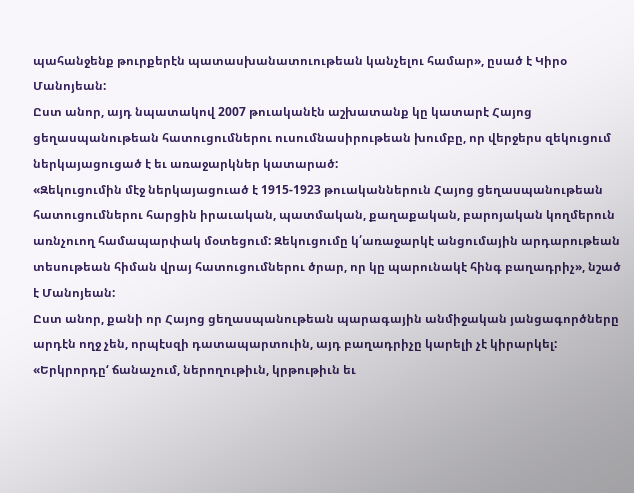պահանջենք թուրքերէն պատասխանատուութեան կանչելու համար», ըսած է Կիրօ Մանոյեան:
Ըստ անոր, այդ նպատակով 2007 թուականէն աշխատանք կը կատարէ Հայոց ցեղասպանութեան հատուցումներու ուսումնասիրութեան խումբը, որ վերջերս զեկուցում ներկայացուցած է եւ առաջարկներ կատարած:
«Զեկուցումին մէջ ներկայացուած է 1915-1923 թուականներուն Հայոց ցեղասպանութեան հատուցումներու հարցին իրաւական, պատմական, քաղաքական, բարոյական կողմերուն առնչուող համապարփակ մօտեցում: Զեկուցումը կ՛առաջարկէ անցումային արդարութեան տեսութեան հիման վրայ հատուցումներու ծրար, որ կը պարունակէ հինգ բաղադրիչ», նշած է Մանոյեան:
Ըստ անոր, քանի որ Հայոց ցեղասպանութեան պարագային անմիջական յանցագործները արդէն ողջ չեն, որպէսզի դատապարտուին, այդ բաղադրիչը կարելի չէ կիրարկել: «Երկրորդը‘ ճանաչում, ներողութիւն, կրթութիւն եւ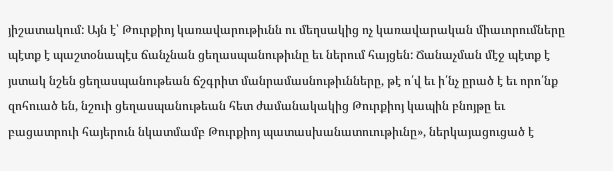յիշատակում: Այն է՝ Թուրքիոյ կառավարութիւնն ու մեղսակից ոչ կառավարական միաւորումները պէտք է պաշտօնապէս ճանչնան ցեղասպանութիւնը եւ ներում հայցեն: Ճանաչման մէջ պէտք է յստակ նշեն ցեղասպանութեան ճշգրիտ մանրամասնութիւնները, թէ ո՛վ եւ ի՛նչ ըրած է եւ որո՛նք զոհուած են, նշուի ցեղասպանութեան հետ ժամանակակից Թուրքիոյ կապին բնոյթը եւ բացատրուի հայերուն նկատմամբ Թուրքիոյ պատասխանատուութիւնը», ներկայացուցած է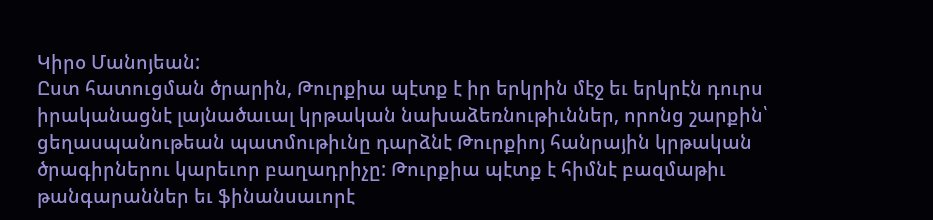Կիրօ Մանոյեան:
Ըստ հատուցման ծրարին, Թուրքիա պէտք է իր երկրին մէջ եւ երկրէն դուրս իրականացնէ լայնածաւալ կրթական նախաձեռնութիւններ, որոնց շարքին՝ ցեղասպանութեան պատմութիւնը դարձնէ Թուրքիոյ հանրային կրթական ծրագիրներու կարեւոր բաղադրիչը: Թուրքիա պէտք է հիմնէ բազմաթիւ թանգարաններ եւ ֆինանսաւորէ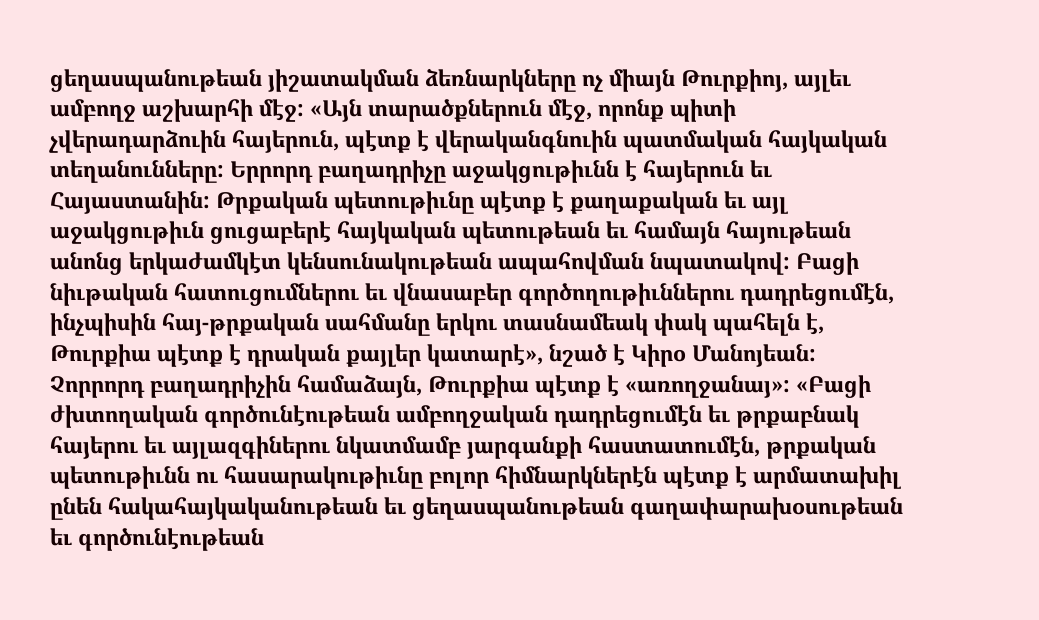ցեղասպանութեան յիշատակման ձեռնարկները ոչ միայն Թուրքիոյ, այլեւ ամբողջ աշխարհի մէջ: «Այն տարածքներուն մէջ, որոնք պիտի չվերադարձուին հայերուն, պէտք է վերականգնուին պատմական հայկական տեղանունները: Երրորդ բաղադրիչը աջակցութիւնն է հայերուն եւ Հայաստանին: Թրքական պետութիւնը պէտք է քաղաքական եւ այլ աջակցութիւն ցուցաբերէ հայկական պետութեան եւ համայն հայութեան անոնց երկաժամկէտ կենսունակութեան ապահովման նպատակով: Բացի նիւթական հատուցումներու եւ վնասաբեր գործողութիւններու դադրեցումէն, ինչպիսին հայ-թրքական սահմանը երկու տասնամեակ փակ պահելն է, Թուրքիա պէտք է դրական քայլեր կատարէ», նշած է Կիրօ Մանոյեան:
Չորրորդ բաղադրիչին համաձայն, Թուրքիա պէտք է «առողջանայ»: «Բացի ժխտողական գործունէութեան ամբողջական դադրեցումէն եւ թրքաբնակ հայերու եւ այլազգիներու նկատմամբ յարգանքի հաստատումէն, թրքական պետութիւնն ու հասարակութիւնը բոլոր հիմնարկներէն պէտք է արմատախիլ ընեն հակահայկականութեան եւ ցեղասպանութեան գաղափարախօսութեան եւ գործունէութեան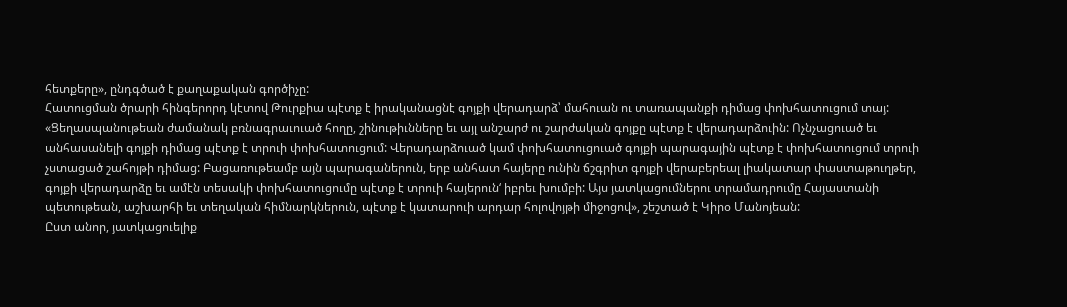հետքերը», ընդգծած է քաղաքական գործիչը:
Հատուցման ծրարի հինգերորդ կէտով Թուրքիա պէտք է իրականացնէ գոյքի վերադարձ՝ մահուան ու տառապանքի դիմաց փոխհատուցում տայ: «Ցեղասպանութեան ժամանակ բռնագրաւուած հողը, շինութիւնները եւ այլ անշարժ ու շարժական գոյքը պէտք է վերադարձուին: Ոչնչացուած եւ անհասանելի գոյքի դիմաց պէտք է տրուի փոխհատուցում: Վերադարձուած կամ փոխհատուցուած գոյքի պարագային պէտք է փոխհատուցում տրուի չստացած շահոյթի դիմաց: Բացառութեամբ այն պարագաներուն, երբ անհատ հայերը ունին ճշգրիտ գոյքի վերաբերեալ լիակատար փաստաթուղթեր, գոյքի վերադարձը եւ ամէն տեսակի փոխհատուցումը պէտք է տրուի հայերուն‘ իբրեւ խումբի: Այս յատկացումներու տրամադրումը Հայաստանի պետութեան, աշխարհի եւ տեղական հիմնարկներուն, պէտք է կատարուի արդար հոլովոյթի միջոցով», շեշտած է Կիրօ Մանոյեան:
Ըստ անոր, յատկացուելիք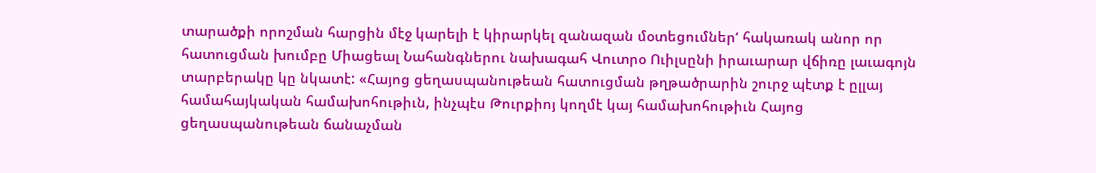տարածքի որոշման հարցին մէջ կարելի է կիրարկել զանազան մօտեցումներ‘ հակառակ անոր որ հատուցման խումբը Միացեալ Նահանգներու նախագահ Վուտրօ Ուիլսընի իրաւարար վճիռը լաւագոյն տարբերակը կը նկատէ: «Հայոց ցեղասպանութեան հատուցման թղթածրարին շուրջ պէտք է ըլլայ համահայկական համախոհութիւն, ինչպէս Թուրքիոյ կողմէ կայ համախոհութիւն Հայոց ցեղասպանութեան ճանաչման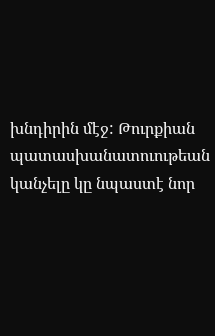խնդիրին մէջ: Թուրքիան պատասխանատուութեան կանչելը կը նպաստէ նոր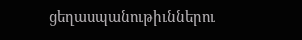ցեղասպանութիւններու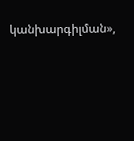կանխարգիլման»,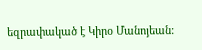եզրափակած է Կիրօ Մանոյեան: